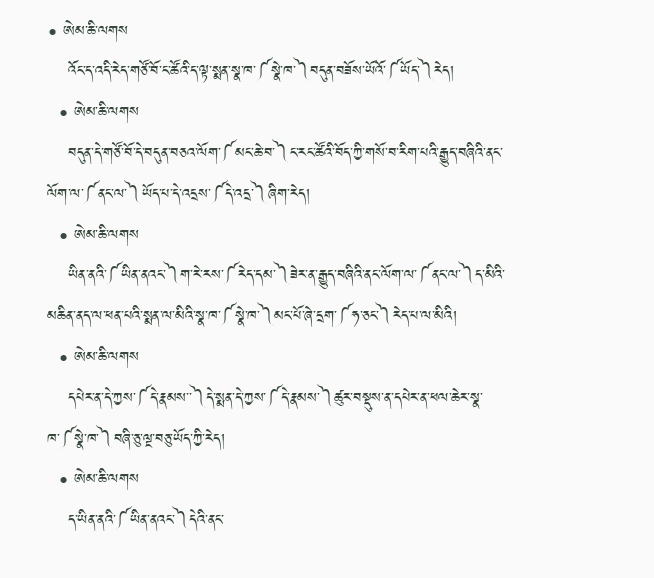• ཨེམ་ཆི་ལགས
    འོང་ད་འདི་རེད་གཙོ་བོ་ང་ཚོའི་ད་ལྟ་སྨན་སྣ་ཁ་༼སྣེ་ཁ་༽བདུན་བཟོས་ཡོའོ་༼ཡོད་༽རེད།
  • ཨེམ་ཆི་ལགས
    བདུན་དེ་གཙོ་བོ་དེ་བདུན་བཅའ་ལོག་༼མང་ཆེ་བ་༽ང་རང་ཚོའི་བོད་ཀྱི་གསོ་བ་རིག་པའི་རྒྱུད་བཞིའི་ནང་ལོག་ལ་༼ནང་ལ་༽ཡོད་པ་དེ་འདྲས་༼དེ་འདྲ་༽ཞིག་རེད།
  • ཨེམ་ཆི་ལགས
    ཡིན་ནའི་༼ཡིན་ནའང་༽ག་རེ་རས་༼རེད་དམ་༽ཟེར་ན་རྒྱུད་བཞིའི་ནང་ལོག་ལ་༼ནང་ལ་༽ད་མིའི་མཆིན་ནད་ལ་ཕན་པའི་སྨན་ལ་མིའི་སྣ་ཁ་༼སྣེ་ཁ་༽མང་པོ་ཞེ་དྲག་༼ཧ་ཅང་༽རེད་པ་ལ་མིའི།
  • ཨེམ་ཆི་ལགས
    དཔེར་ན་དེ་ཀྱས་༼དེ་རྣམས་་༽དེ་སྨན་དེ་ཀྱས་༼དེ་རྣམས་༽ཚུར་བསྡུས་ན་དཔེར་ན་ཕལ་ཆེར་སྣ་ཁ་༼སྣེ་ཁ་༽བཞི་ཅུ་ལྔ་བཅུ་ཡོད་ཀྱི་རེད།
  • ཨེམ་ཆི་ལགས
    ད་ཡིན་ནའི་༼ཡིན་ནའང་༽དེའི་ནང་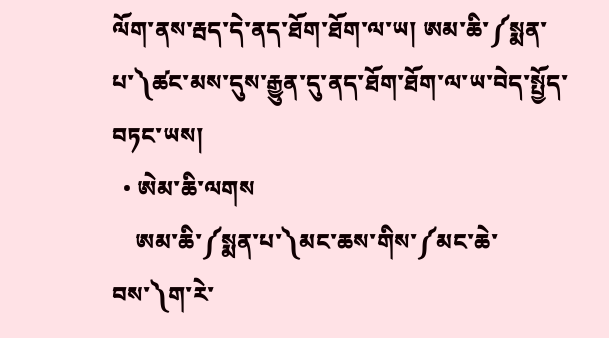ལོག་ནས་རྦད་དེ་ནད་ཐོག་ཐོག་ལ་ཡ། ཨམ་ཆི་༼སྨན་པ་༽ཚང་མས་དུས་རྒྱུན་དུ་ནད་ཐོག་ཐོག་ལ་ཡ་བེད་སྤྱོད་བཏང་ཡས།
  • ཨེམ་ཆི་ལགས
    ཨམ་ཆི་༼སྨན་པ་༽མང་ཆས་གིས་༼མང་ཆེ་བས་༽ག་རེ་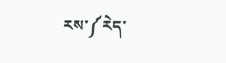རས་༼རེད་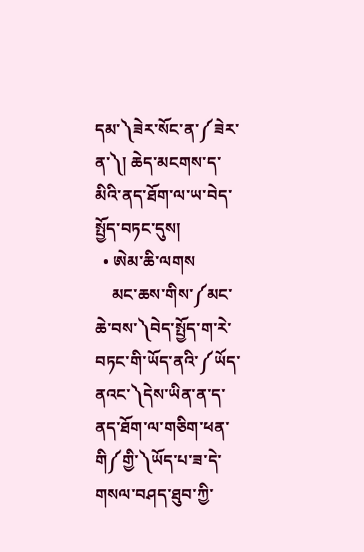དམ་༽ཟེར་སོང་ན་༼ཟེར་ན་༽། ཆེད་མངགས་ད་མིའི་ནད་ཐོག་ལ་ཡ་བེད་སྤྱོད་བཏང་དུས།
  • ཨེམ་ཆི་ལགས
    མང་ཆས་གིས་༼མང་ཆེ་བས་༽བེད་སྤྱོད་ག་རེ་བཏང་གི་ཡོད་ནའི་༼ཡོད་ནའང་༽དེས་ཡིན་ན་ད་ནད་ཐོག་ལ་གཅིག་ཕན་གི༼གྱི་༽ཡོད་པ་ཟ་དེ་གསལ་བཤད་ཐུབ་ཀྱི་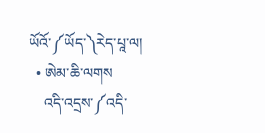ཡོའོ་༼ཡོད་༽རེད་པཱ་ལ།
  • ཨེམ་ཆི་ལགས
    འདི་འདྲས་༼འདི་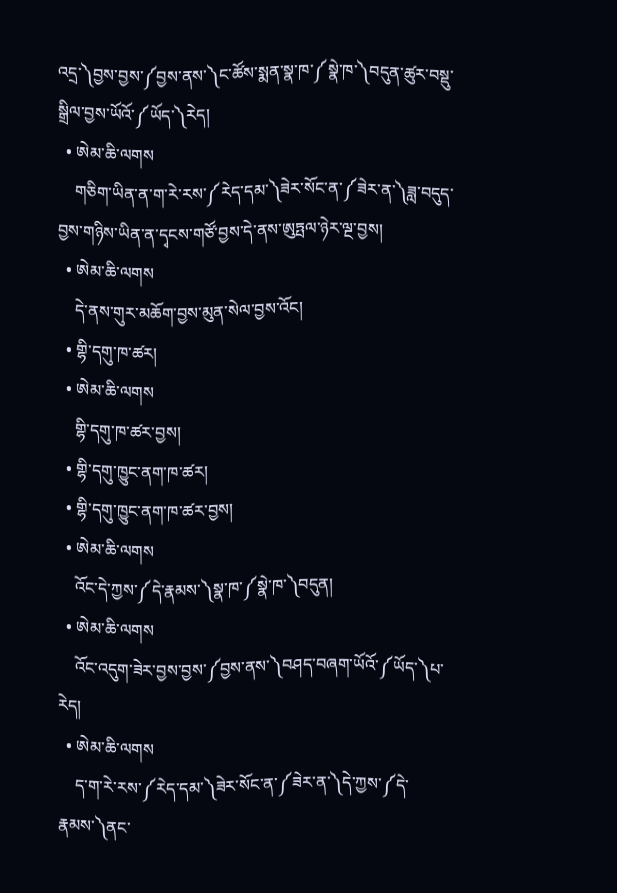འདྲ་༽བྱས་བྱས་༼བྱས་ནས་༽ང་ཚོས་སྨན་སྣ་ཁ་༼སྣེ་ཁ་༽བདུན་ཚུར་བསྡུ་སྒྲིལ་བྱས་ཡོའོ་༼ཡོད་༽རེད།
  • ཨེམ་ཆི་ལགས
    གཅིག་ཡིན་ན་ག་རེ་རས་༼རེད་དམ་༽ཟེར་སོང་ན་༼ཟེར་ན་༽ཟླ་བདུད་བྱས་གཉིས་ཡིན་ན་དྭངས་གཙོ་བྱས་དེ་ནས་ཨུཏྤལ་ཉེར་ལྔ་བྱས།
  • ཨེམ་ཆི་ལགས
    དེ་ནས་གུར་མཆོག་བྱས་མུན་སེལ་བྱས་འོང།
  • གྷི་དགུ་ཁ་ཚར།
  • ཨེམ་ཆི་ལགས
    གྷི་དགུ་ཁ་ཚར་བྱས།
  • གྷི་དགུ་ཁྱུང་ནག་ཁ་ཚར།
  • གྷི་དགུ་ཁྱུང་ནག་ཁ་ཚར་བྱས།
  • ཨེམ་ཆི་ལགས
    འོང་དེ་ཀྱས་༼དེ་རྣམས་༽སྣ་ཁ་༼སྣེ་ཁ་༽བདུན།
  • ཨེམ་ཆི་ལགས
    འོང་འདུག་ཟེར་བྱས་བྱས་༼བྱས་ནས་༽བཤད་བཞག་ཡོའོ་༼ཡོད་༽པ་རེད།
  • ཨེམ་ཆི་ལགས
    ད་ག་རེ་རས་༼རེད་དམ་༽ཟེར་སོང་ན་༼ཟེར་ན་༽དེ་ཀྱས་༼དེ་རྣམས་༽ནང་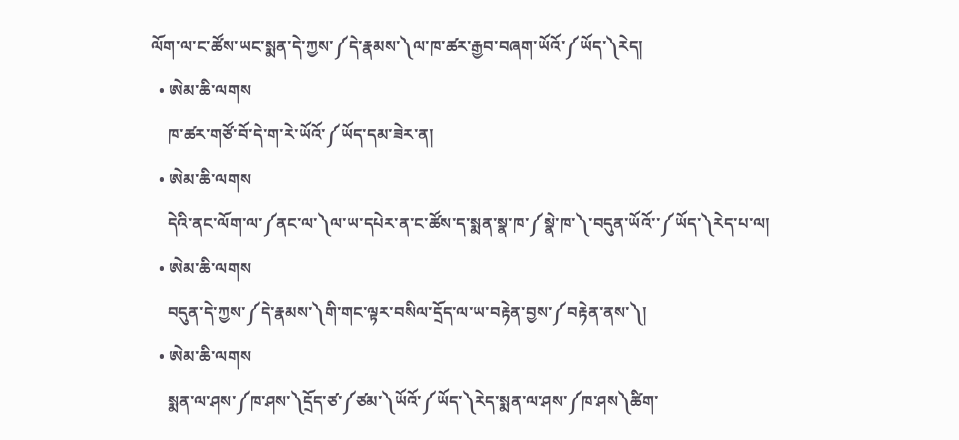ལོག་ལ་ང་ཚོས་ཡང་སྨན་དེ་ཀྱས་༼དེ་རྣམས་༽ལ་ཁ་ཚར་རྒྱབ་བཞག་ཡོའོ་༼ཡོད་༽རེད།
  • ཨེམ་ཆི་ལགས
    ཁ་ཚར་གཙོ་བོ་དེ་ག་རེ་ཡོའོ་༼ཡོད་དམ་ཟེར་ན།
  • ཨེམ་ཆི་ལགས
    དེའི་ནང་ལོག་ལ་༼ནང་ལ་༽ལ་ཡ་དཔེར་ན་ང་ཚོས་ད་སྨན་སྣ་ཁ་༼སྣེ་ཁ་༽་བདུན་ཡོའོ་་༼ཡོད་༽རེད་པ་ལ།
  • ཨེམ་ཆི་ལགས
    བདུན་དེ་ཀྱས་༼དེ་རྣམས་༽གི་གང་ལྟར་བསིལ་དྲོད་ལ་ཡ་བརྟེན་བྱས་༼བརྟེན་ནས་༽།
  • ཨེམ་ཆི་ལགས
    སྨན་ལ་ཤས་༼ཁ་ཤས་༽དྲོད་ཙ་༼ཙམ་༽ཡོའོ་༼ཡོད་༽རེད་སྨན་ལ་ཤས་༼ཁ་ཤས༽ཚིག་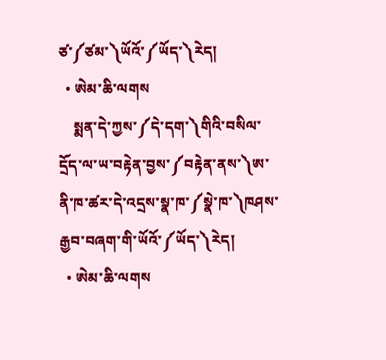ཙ་༼ཙམ་༽ཡོའོ་༼ཡོད་༽རེད།
  • ཨེམ་ཆི་ལགས
    སྨན་དེ་ཀྱས་༼དེ་དག་༽གིའི་བསིལ་དྲོད་ལ་ཡ་བརྟེན་བྱས་༼བརྟེན་ནས་༽ཨ་ནི་ཁ་ཚར་དེ་འདྲས་སྣ་ཁ་༼སྣེ་ཁ་༽ཁཤས་རྒྱབ་བཞག་གི་ཡོའོ་༼ཡོད་༽རེད།
  • ཨེམ་ཆི་ལགས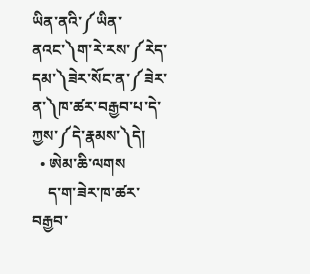ཡིན་ནའི་༼ཡིན་ནའང་༽ག་རེ་རས་༼རེད་དམ་༽ཟེར་སོང་ན་༼ཟེར་ན་༽ཁ་ཚར་བརྒྱབ་པ་དེ་ཀྱས་༼དེ་རྣམས་༽དེ།
  • ཨེམ་ཆི་ལགས
    ད་ག་ཟེར་ཁ་ཚར་བརྒྱབ་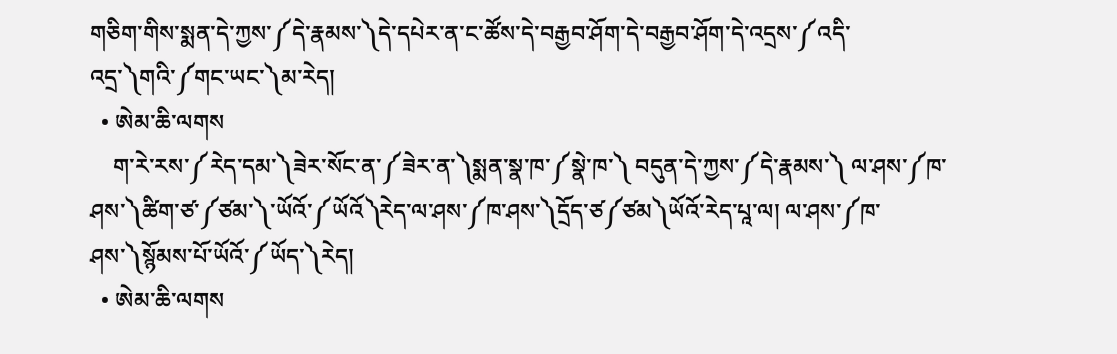གཅིག་གིས་སྨན་དེ་ཀྱས་༼དེ་རྣམས་༽དེ་དཔེར་ན་ང་ཚོས་དེ་བརྒྱབ་ཤོག་དེ་བརྒྱབ་ཤོག་དེ་འདྲས་༼འདི་འདྲ་༽གའི་༼གང་ཡང་༽མ་རེད།
  • ཨེམ་ཆི་ལགས
    ག་རེ་རས་༼རེད་དམ་༽ཟེར་སོང་ན་༼ཟེར་ན་༽སྨན་སྣ་ཁ་༼སྣེ་ཁ་༽ བདུན་དེ་ཀྱས་༼དེ་རྣམས་༽ ལ་ཤས་༼ཁ་ཤས་༽ཚིག་ཙ་༼ཙམ་༽་ཡོའོ་༼ཡོའོ༽རེད་ལ་ཤས་༼ཁ་ཤས་༽དྲོད་ཙ༼ཙམ༽ཡོའོ་རེད་པཱ་ལ། ལ་ཤས་༼ཁ་ཤས་༽སྙོམས་པོ་ཡོའོ་༼ཡོད་༽རེད།
  • ཨེམ་ཆི་ལགས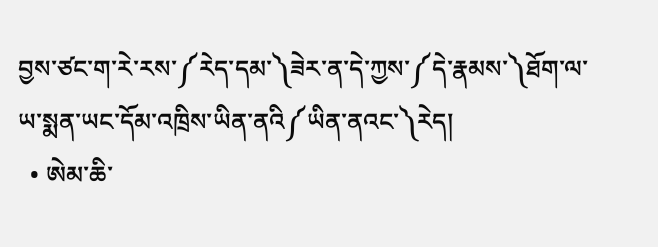བྱས་ཙང་ག་རེ་རས་༼རེད་དམ་༽ཟེར་ན་དེ་ཀྱས་༼དེ་རྣམས་༽ཐོག་ལ་ཡ་སྨན་ཡང་དོམ་འཁྲིས་ཡིན་ནའི༼ཡིན་ནའང་༽རེད།
  • ཨེམ་ཆི་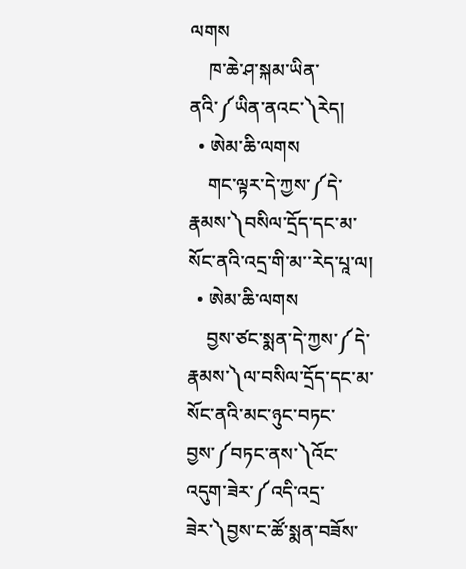ལགས
    ཁ་ཆེ་ཤ་སྐམ་ཡིན་ནའི་༼ཡིན་ནའང་༽རེད།
  • ཨེམ་ཆི་ལགས
    གང་ལྟར་དེ་ཀྱས་༼དེ་རྣམས་༽བསིལ་དྲོད་དང་མ་སོང་ནའི་འདྲ་གི་མ་་རེད་པཱ་ལ།
  • ཨེམ་ཆི་ལགས
    བྱས་ཙང་སྨན་དེ་ཀྱས་༼དེ་རྣམས་༽ལ་བསིལ་དྲོད་དང་མ་སོང་ནའི་མང་ཉུང་བཏང་བྱས་༼བཏང་ནས་༽འོང་འདུག་ཟེར་༼འདི་འདྲ་ཟེར་༽བྱས་ང་ཚོ་སྨན་བཟོས་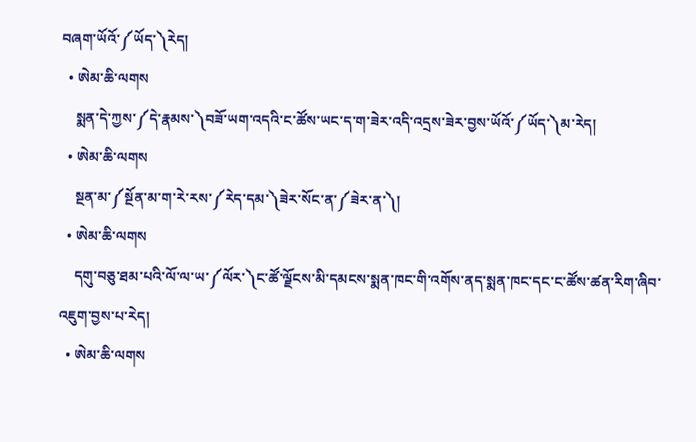བཞག་ཡོའོ་༼ཡོད་༽རེད།
  • ཨེམ་ཆི་ལགས
    སྨན་དེ་ཀྱས་༼དེ་རྣམས་༽བཟོ་ཡག་འདའི་ང་ཚོས་ཡང་ད་ག་ཟེར་འདི་འདྲས་ཟེར་བྱས་ཡོའོ་༼ཡོད་༽མ་རེད།
  • ཨེམ་ཆི་ལགས
    སྔན་མ་༼སྔོན་མ་ག་རེ་རས་༼རེད་དམ་༽ཟེར་སོང་ན་༼ཟེར་ན་༽།
  • ཨེམ་ཆི་ལགས
    དགུ་བཅུ་ཐམ་པའི་ལོ་ལ་ཡ་༼ལོར་༽ང་ཚོ་ལྗོངས་མི་དམངས་སྨན་ཁང་གི་འགོས་ནད་སྨན་ཁང་དང་ང་ཚོས་ཚན་རིག་ཞིབ་འཇུག་བྱས་པ་རེད།
  • ཨེམ་ཆི་ལགས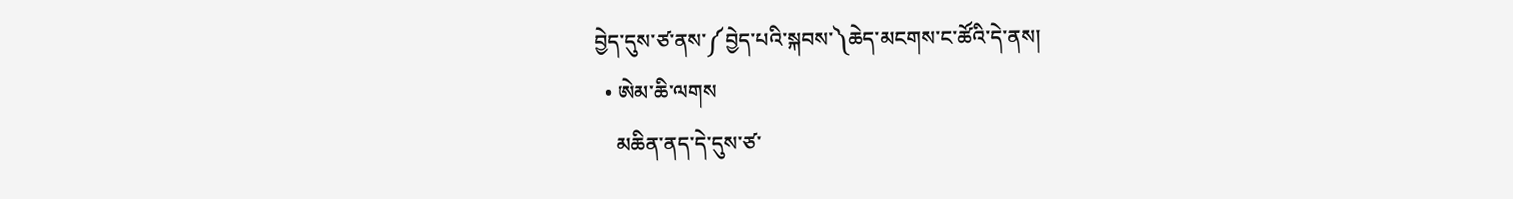བྱེད་དུས་ཙ་ནས་༼བྱེད་པའི་སྐབས་༽ཆེད་མངགས་ང་ཚོའི་དེ་ནས།
  • ཨེམ་ཆི་ལགས
    མཆིན་ནད་དེ་དུས་ཙ་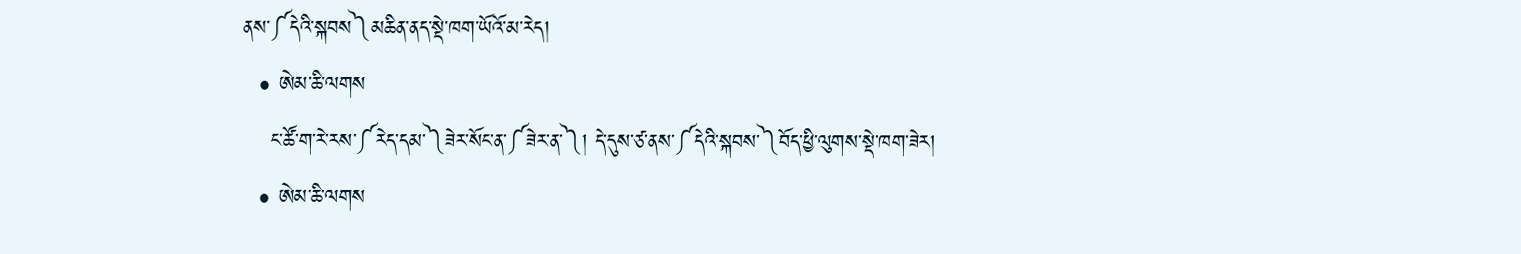ནས་༼དེའི་སྐབས༽མཆིན་ནད་སྡེ་ཁག་ཡོའོ་མ་རེད།
  • ཨེམ་ཆི་ལགས
    ང་ཚོ་ག་རེ་རས་༼རེད་དམ་༽ཟེར་སོང་ན་༼ཟེར་ན་༽། དེ་དུས་ཙ་ནས་༼དེའི་སྐབས་༽བོད་ཕྱི་ལུགས་སྡེ་ཁག་ཟེར།
  • ཨེམ་ཆི་ལགས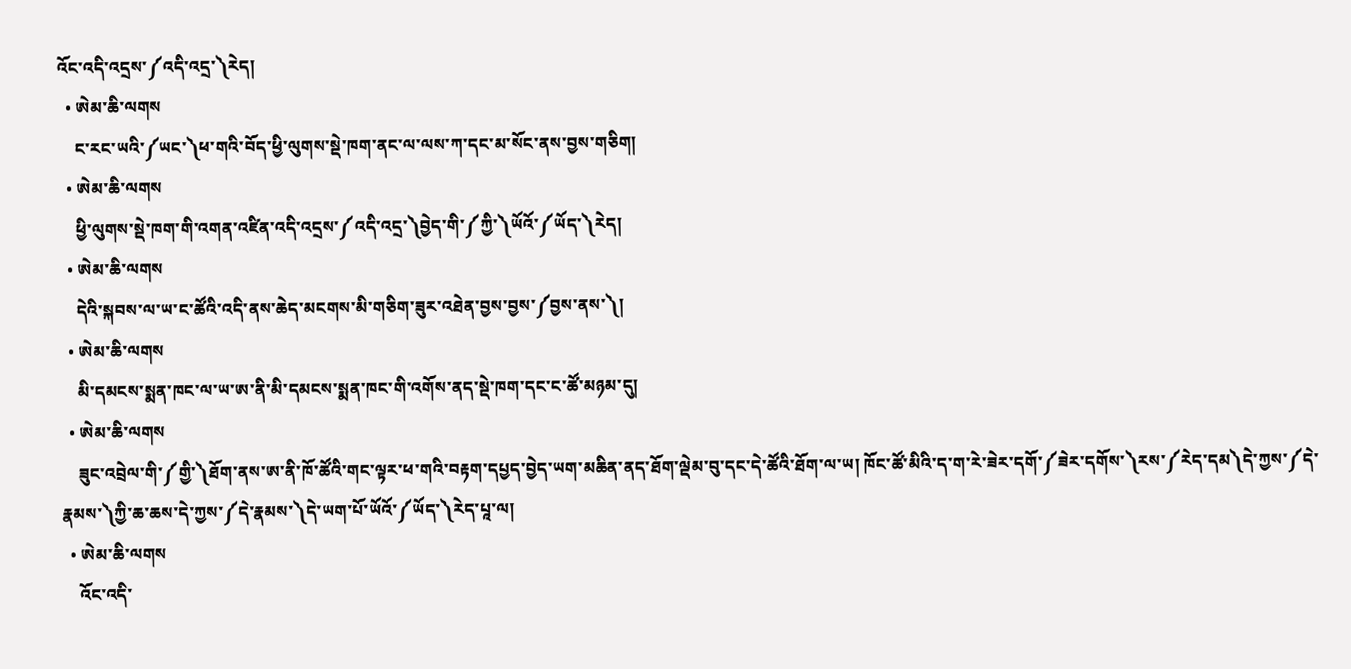འོང་འདི་འདྲས་༼འདི་འདྲ་༽རེད།
  • ཨེམ་ཆི་ལགས
    ང་རང་ཡའི་༼ཡང་༽ཕ་གའི་བོད་ཕྱི་ལུགས་སྡེ་ཁག་ནང་ལ་ལས་ཀ་དང་མ་སོང་ནས་བྱས་གཅིག།
  • ཨེམ་ཆི་ལགས
    ཕྱི་ལུགས་སྡེ་ཁག་གི་འགན་འཛིན་འདི་འདྲས་༼འདི་འདྲ་༽བྱེད་གི་༼ཀྱི་༽ཡོའོ་༼ཡོད་༽རེད།
  • ཨེམ་ཆི་ལགས
    དེའི་སྐབས་ལ་ཡ་ང་ཚོའི་འདི་ནས་ཆེད་མངགས་མི་གཅིག་ཟུར་འཐེན་བྱས་བྱས་༼བྱས་ནས་༽།
  • ཨེམ་ཆི་ལགས
    མི་དམངས་སྨན་ཁང་ལ་ཡ་ཨ་ནི་མི་དམངས་སྨན་ཁང་གི་འགོས་ནད་སྡེ་ཁག་དང་ང་ཚོ་མཉམ་དུ།
  • ཨེམ་ཆི་ལགས
    ཟུང་འབྲེལ་གི་༼གྱི་༽ཐོག་ནས་ཨ་ནི་ཁོ་ཚོའི་གང་ལྟར་ཕ་གའི་བརྟག་དཔྱད་བྱེད་ཡག་མཆིན་ནད་ཐོག་ལྡེམ་བུ་དང་དེ་ཚོའི་ཐོག་ལ་ཡ། ཁོང་ཚོ་མིའི་ད་ག་རེ་ཟེར་དགོ་༼ཟེར་དགོས་༽རས་༼རེད་དམ༽དེ་ཀྱས་༼དེ་རྣམས་༽ཀྱི་ཆ་ཆས་དེ་ཀྱས་༼དེ་རྣམས་༽དེ་ཡག་པོ་ཡོའོ་༼ཡོད་༽རེད་པཱ་ལ།
  • ཨེམ་ཆི་ལགས
    འོང་འདི་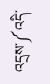འདྲས་༼འདི་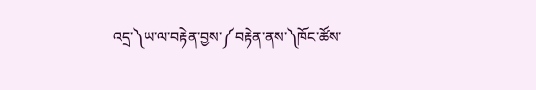འདྲ་༽ཡ་ལ་བརྟེན་བྱས་༼བརྟེན་ནས་༽ཁོང་ཚོས་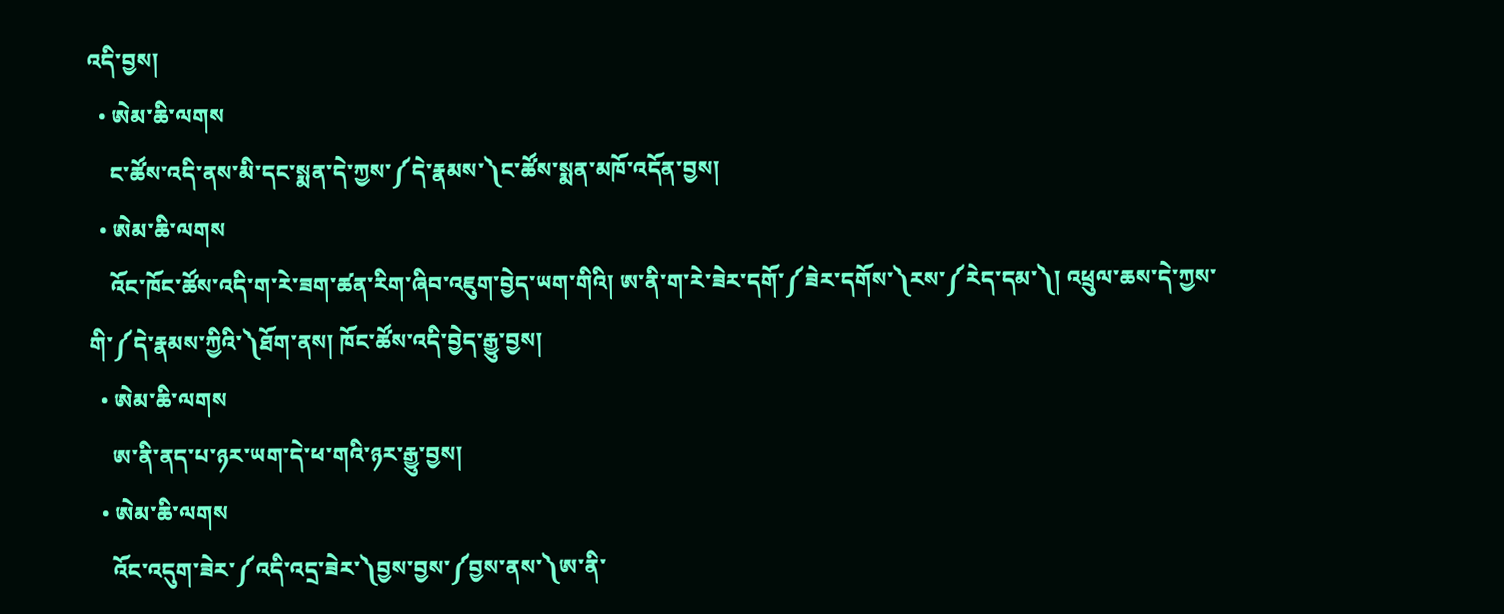འདི་བྱས།
  • ཨེམ་ཆི་ལགས
    ང་ཚོས་འདི་ནས་མི་དང་སྨན་དེ་ཀྱས་༼དེ་རྣམས་༽ང་ཚོས་སྨན་མཁོ་འདོན་བྱས།
  • ཨེམ་ཆི་ལགས
    འོང་ཁོང་ཚོས་འདི་ག་རེ་ཟག་ཚན་རིག་ཞིབ་འཇུག་བྱེད་ཡག་གིའི། ཨ་ནི་ག་རེ་ཟེར་དགོ་༼ཟེར་དགོས་༽རས་༼རེད་དམ་༽། འཕྲུལ་ཆས་དེ་ཀྱས་གི་༼དེ་རྣམས་ཀྱིའི་༽ཐོག་ནས། ཁོང་ཚོས་འདི་བྱེད་རྒྱུ་བྱས།
  • ཨེམ་ཆི་ལགས
    ཨ་ནི་ནད་པ་ཉར་ཡག་དེ་ཕ་གའི་ཉར་རྒྱུ་བྱས།
  • ཨེམ་ཆི་ལགས
    འོང་འདུག་ཟེར་༼འདི་འདྲ་ཟེར་༽བྱས་བྱས་༼བྱས་ནས་༽ཨ་ནི་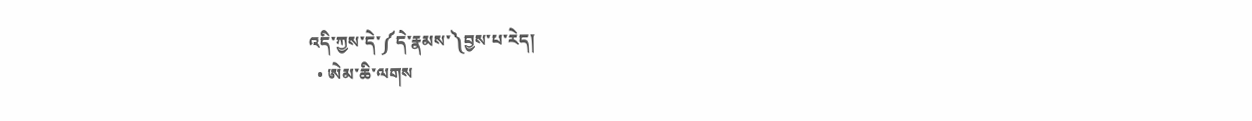འདི་ཀྱས་དེ་༼དེ་རྣམས་༽བྱས་པ་རེད།
  • ཨེམ་ཆི་ལགས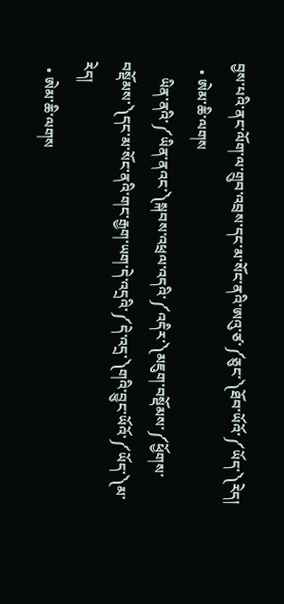བྱས་པའི་ནང་ལོག་ལ་གྲུབ་འབྲས་དང་མ་སོང་ནའི་ཨའུ་ཙ་༼ཅུང་༽ཐོབ་ཡོའོ་༼ཡོད་༽རེད།
  • ཨེམ་ཆི་ལགས
    ཡིན་ནའི་༼ཡིན་ནའང་༽སྐབས་འཕྲལ་འདའི་༼འདིར་༽མཇུག་བསྡོམས་༼ཕྱོགས་བསྡོམས་༽དང་མ་སོང་ནའི་གང་རྒྱག་ཡག་དེ་འདྲའི་༼དེ་འདྲ་༽གའི་བྱུང་ཡོའོ་༼ཡོད་༽མ་རེད།
  • ཨེམ་ཆི་ལགས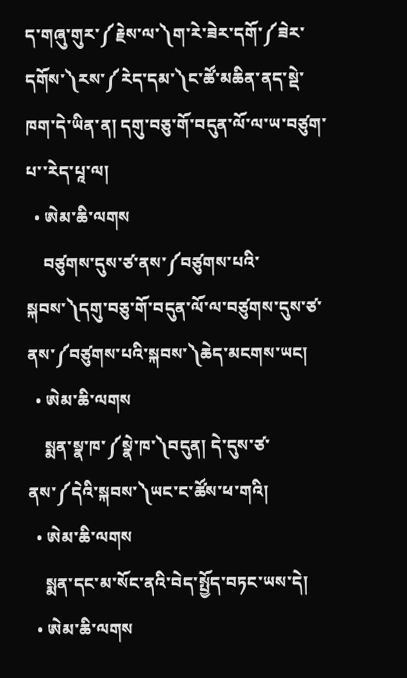ད་གཞུ་གུར་༼རྗེས་ལ་༽ག་རེ་ཟེར་དགོ་༼ཟེར་དགོས་༽རས་༼རེད་དམ་༽ང་ཚོ་མཆིན་ནད་སྡེ་ཁག་དེ་ཡིན་ན། དགུ་བཅུ་གོ་བདུན་ལོ་ལ་ཡ་བཙུག་པ་་རེད་པཱ་ལ།
  • ཨེམ་ཆི་ལགས
    བཙུགས་དུས་ཙ་ནས་༼བཙུགས་པའི་སྐབས་༽དགུ་བཅུ་གོ་བདུན་ལོ་ལ་བཙུགས་དུས་ཙ་ནས་༼བཙུགས་པའི་སྐབས་༽ཆེད་མངགས་ཡང།
  • ཨེམ་ཆི་ལགས
    སྨན་སྣ་ཁ་༼སྣེ་ཁ་༽བདུན། དེ་དུས་ཙ་ནས་༼དེའི་སྐབས་༽ཡང་ང་ཚོས་ཕ་གའི།
  • ཨེམ་ཆི་ལགས
    སྨན་དང་མ་སོང་ནའི་བེད་སྤྱོད་བཏང་ཡས་དེ།
  • ཨེམ་ཆི་ལགས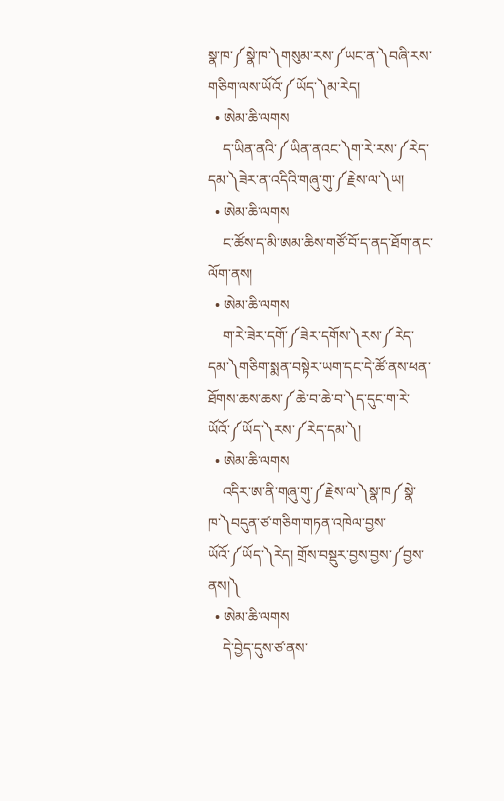སྣ་ཁ་༼སྣེ་ཁ་༽གསུམ་རས་༼ཡང་ན་༽བཞི་རས་གཅིག་ལས་ཡོའོ་༼ཡོད་༽མ་རེད།
  • ཨེམ་ཆི་ལགས
    ད་ཡིན་ནའི་༼ཡིན་ནའང་༽ག་རེ་རས་༼རེད་དམ་༽ཟེར་ན་འདིའི་གཞུ་གུ་༼རྗེས་ལ་༽ཡ།
  • ཨེམ་ཆི་ལགས
    ང་ཚོས་ད་མི་ཨམ་ཆིས་གཙོ་བོ་ད་ནད་ཐོག་ནང་ལོག་ནས།
  • ཨེམ་ཆི་ལགས
    ག་རེ་ཟེར་དགོ་༼ཟེར་དགོས་༽རས་༼རེད་དམ་༽གཅིག་སྨན་བསྟེར་ཡག་དང་དེ་ཚོ་ནས་ཕན་ཐོགས་ཆས་ཆས་༼ཆེ་བ་ཆེ་བ་༽ད་དུང་ག་རེ་ཡོའོ་༼ཡོད་༽རས་༼རེད་དམ་༽།
  • ཨེམ་ཆི་ལགས
    འདིར་ཨ་ནི་གཞུ་གུ་༼རྗེས་ལ་༽སྣ་ཁ༼སྣེ་ཁ་༽བདུན་ཙ་གཅིག་གཏན་འཁེལ་བྱས་ཡོའོ་༼ཡོད་༽རེད། གྲོས་བསྡུར་བྱས་བྱས་༼བྱས་ནས།༽
  • ཨེམ་ཆི་ལགས
    དེ་བྱེད་དུས་ཙ་ནས་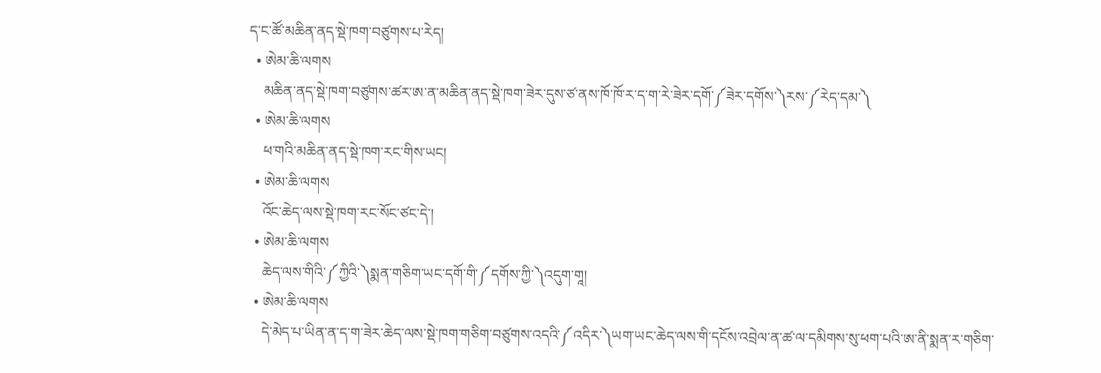ད་ང་ཚོ་མཆིན་ནད་སྡེ་ཁག་བཙུགས་པ་རེད།
  • ཨེམ་ཆི་ལགས
    མཆིན་ནད་སྡེ་ཁག་བཙུགས་ཚར་ཨ་ན་མཆིན་ནད་སྡེ་ཁག་ཟེར་དུས་ཙ་ནས་ཁོ་ཁོ་ར་ད་ག་རེ་ཟེར་དགོ་༼ཟེར་དགོས་༽རས་༼རེད་དམ་༽
  • ཨེམ་ཆི་ལགས
    ཕ་གའི་མཆིན་ནད་སྡེ་ཁག་རང་གིས་ཡང།
  • ཨེམ་ཆི་ལགས
    འོང་ཆེད་ལས་སྡེ་ཁག་རང་སོང་ཙང་དེ་།
  • ཨེམ་ཆི་ལགས
    ཆེད་ལས་གིའི་༼ཀྱིའི་༽སྨན་གཅིག་ཡང་དགོ་གི་༼དགོས་ཀྱི་༽འདུག་གཱ།
  • ཨེམ་ཆི་ལགས
    དེ་མེད་པ་ཡིན་ན་ད་ག་ཟེར་ཆེད་ལས་སྡེ་ཁག་གཅིག་བཙུགས་འདའི་༼འདིར་༽ཡག་ཡང་ཆེད་ལས་གི་དངོས་འབྲེལ་ན་ཚ་ལ་དམིགས་སུ་ཕག་པའི་ཨ་ནི་སྨན་ར་གཅིག་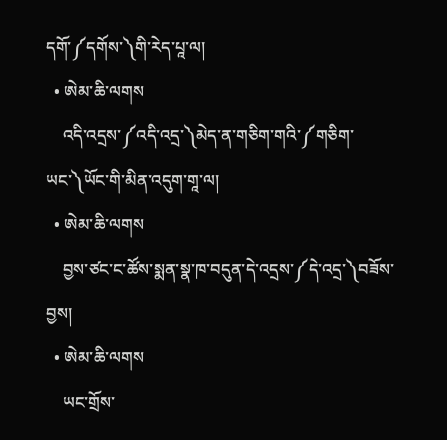དགོ་༼དགོས་༽གི་རེད་པཱ་ལ།
  • ཨེམ་ཆི་ལགས
    འདི་འདྲས་༼འདི་འདྲ་༽མེད་ན་གཅིག་གའི་༼གཅིག་ཡང་༽ཡོང་གི་མིན་འདུག་གཱ་ལ།
  • ཨེམ་ཆི་ལགས
    བྱས་ཙང་ང་ཚོས་སྨན་སྣ་ཁ་བདུན་དེ་འདྲས་༼དེ་འདྲ་༽བཟོས་བྱས།
  • ཨེམ་ཆི་ལགས
    ཡང་གྲོས་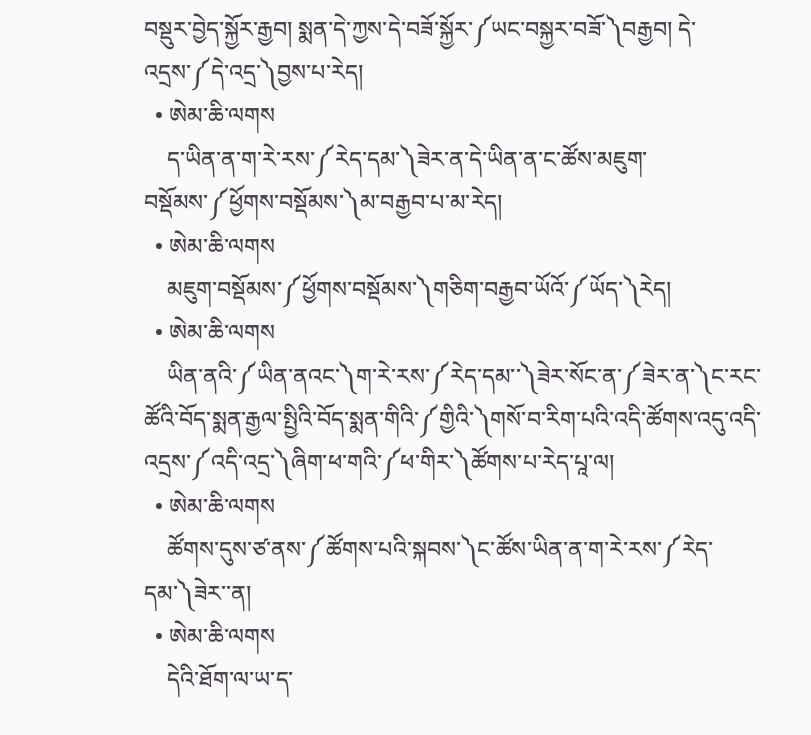བསྡུར་བྱེད་སྐྱོར་རྒྱབ། སྨན་དེ་ཀྱས་དེ་བཟོ་སྐྱོར་༼ཡང་བསྐྱར་བཟོ་༽བརྒྱབ། དེ་འདྲས་༼དེ་འདྲ་༽བྱས་པ་རེད།
  • ཨེམ་ཆི་ལགས
    ད་ཡིན་ན་ག་རེ་རས་༼རེད་དམ་༽ཟེར་ན་དེ་ཡིན་ན་ང་ཚོས་མཇུག་བསྡོམས་༼ཕྱོགས་བསྡོམས་༽མ་བརྒྱབ་པ་མ་རེད།
  • ཨེམ་ཆི་ལགས
    མཇུག་བསྡོམས་༼ཕྱོགས་བསྡོམས་༽གཅིག་བརྒྱབ་ཡོའོ་༼ཡོད་༽རེད།
  • ཨེམ་ཆི་ལགས
    ཡིན་ནའི་༼ཡིན་ནའང་༽ག་རེ་རས་༼རེད་དམ་་༽ཟེར་སོང་ན་༼ཟེར་ན་༽ང་རང་ཚོའི་བོད་སྨན་རྒྱལ་སྤྱིའི་བོད་སྨན་གིའི་༼གྱིའི་༽གསོ་བ་རིག་པའི་འདི་ཚོགས་འདུ་འདི་འདྲས་༼འདི་འདྲ་༽ཞིག་ཕ་གའི་༼ཕ་གིར་༽ཚོགས་པ་རེད་པཱ་ལ།
  • ཨེམ་ཆི་ལགས
    ཚོགས་དུས་ཙ་ནས་༼ཚོགས་པའི་སྐབས་༽ང་ཚོས་ཡིན་ན་ག་རེ་རས་༼རེད་དམ་༽ཟེར་་ན།
  • ཨེམ་ཆི་ལགས
    དེའི་ཐོག་ལ་ཡ་ད་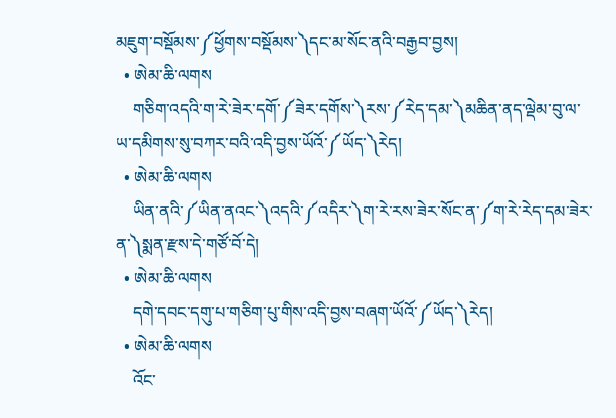མཇུག་བསྡོམས་༼ཕྱོགས་བསྡོམས་༽དང་མ་སོང་ནའི་བརྒྱབ་བྱས།
  • ཨེམ་ཆི་ལགས
    གཅིག་འདའི་ག་རེ་ཟེར་དགོ་༼ཟེར་དགོས་༽རས་༼རེད་དམ་༽མཆིན་ནད་ལྡེམ་བུ་ལ་ཡ་དམིགས་སུ་བཀར་བའི་འདི་བྱས་ཡོའོ་༼ཡོད་༽རེད།
  • ཨེམ་ཆི་ལགས
    ཡིན་ནའི་༼ཡིན་ནའང་༽འདའི་༼འདིར་༽ག་རེ་རས་ཟེར་སོང་ན་༼ག་རེ་རེད་དམ་ཟེར་ན་༽སྨན་རྫས་དེ་གཙོ་བོ་དེ།
  • ཨེམ་ཆི་ལགས
    དགེ་དབང་དགུ་པ་གཅིག་པུ་གིས་འདི་བྱས་བཞག་ཡོའོ་༼ཡོད་༽རེད།
  • ཨེམ་ཆི་ལགས
    འོང་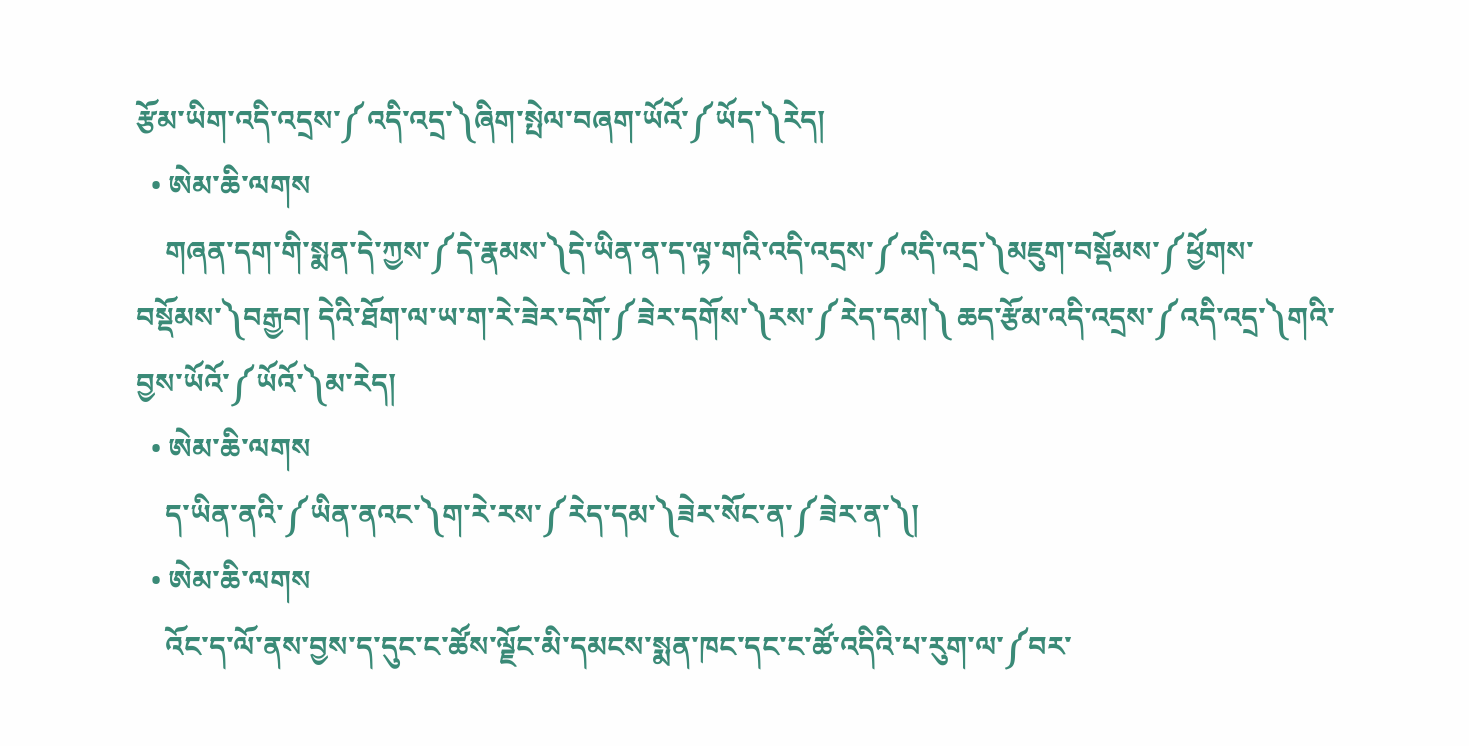རྩོམ་ཡིག་འདི་འདྲས་༼འདི་འདྲ་༽ཞིག་སྤེལ་བཞག་ཡོའོ་༼ཡོད་༽རེད།
  • ཨེམ་ཆི་ལགས
    གཞན་དག་གི་སྨན་དེ་ཀྱས་༼དེ་རྣམས་༽དེ་ཡིན་ན་ད་ལྟ་གའི་འདི་འདྲས་༼འདི་འདྲ་༽མཇུག་བསྡོམས་༼ཕྱོགས་བསྡོམས་༽བརྒྱབ། དེའི་ཐོག་ལ་ཡ་ག་རེ་ཟེར་དགོ་༼ཟེར་དགོས་༽རས་༼རེད་དམ།༽ ཆད་རྩོམ་འདི་འདྲས་༼འདི་འདྲ་༽གའི་བྱས་ཡོའོ་༼ཡོའོ་༽མ་རེད།
  • ཨེམ་ཆི་ལགས
    ད་ཡིན་ནའི་༼ཡིན་ནའང་༽ག་རེ་རས་༼རེད་དམ་༽ཟེར་སོང་ན་༼ཟེར་ན་༽།
  • ཨེམ་ཆི་ལགས
    འོང་ད་ལོ་ནས་བྱས་ད་དུང་ང་ཚོས་ལྗོང་མི་དམངས་སྨན་ཁང་དང་ང་ཚོ་འདིའི་པ་རུག་ལ་༼བར་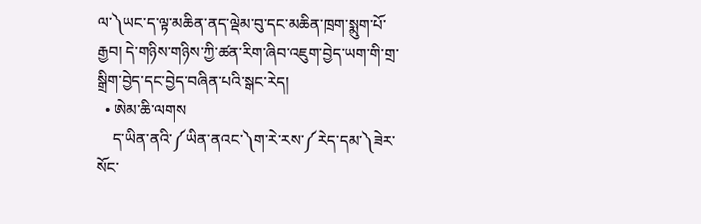ལ་༽ཡང་ད་ལྟ་མཆིན་ནད་ལྡེམ་བུ་དང་མཆིན་ཁྲག་སྨུག་པོ་རྒྱབ། དེ་གཉིས་གཉིས་ཀྱི་ཚན་རིག་ཞིབ་འཇུག་བྱེད་ཡག་གི་གྲ་སྒྲིག་བྱེད་དང་བྱེད་བཞིན་པའི་སྒང་རེད།
  • ཨེམ་ཆི་ལགས
    ད་ཡིན་ནའི་༼ཡིན་ནའང་༽ག་རེ་རས་༼རེད་དམ་༽ཟེར་སོང་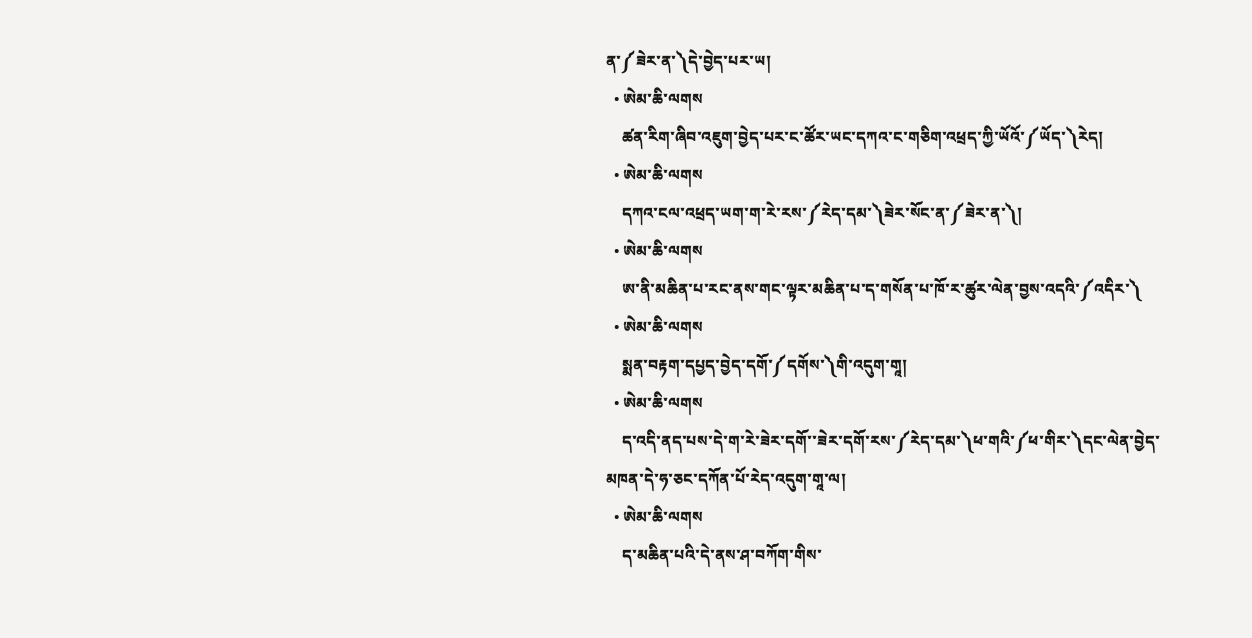ན་༼ཟེར་ན་༽དེ་བྱེད་པར་ཡ།
  • ཨེམ་ཆི་ལགས
    ཚན་རིག་ཞིབ་འཇུག་བྱེད་པར་ང་ཚོར་ཡང་དཀའ་ང་གཅིག་འཕྲད་ཀྱི་ཡོའོ་༼ཡོད་༽རེད།
  • ཨེམ་ཆི་ལགས
    དཀའ་ངལ་འཕྲད་ཡག་ག་རེ་རས་༼རེད་དམ་༽ཟེར་སོང་ན་༼ཟེར་ན་༽།
  • ཨེམ་ཆི་ལགས
    ཨ་ནི་མཆིན་པ་རང་ནས་གང་ལྟར་མཆིན་པ་ད་གསོན་པ་ཁོ་ར་ཚུར་ལེན་བྱས་འདའི་༼འདིར་༽
  • ཨེམ་ཆི་ལགས
    སྨན་བརྟག་དཔྱད་བྱེད་དགོ་༼དགོས་༽གི་འདུག་གཱ།
  • ཨེམ་ཆི་ལགས
    ད་འདི་ནད་པས་དེ་ག་རེ་ཟེར་དགོ་་ཟེར་དགོ་རས་༼རེད་དམ་༽ཕ་གའི་༼ཕ་གིར་༽དང་ལེན་བྱེད་མཁན་དེ་ཧ་ཅང་དཀོན་པོ་རེད་འདུག་གཱ་ལ།
  • ཨེམ་ཆི་ལགས
    ད་མཆིན་པའི་དེ་ནས་ཤ་བཀོག་གིས་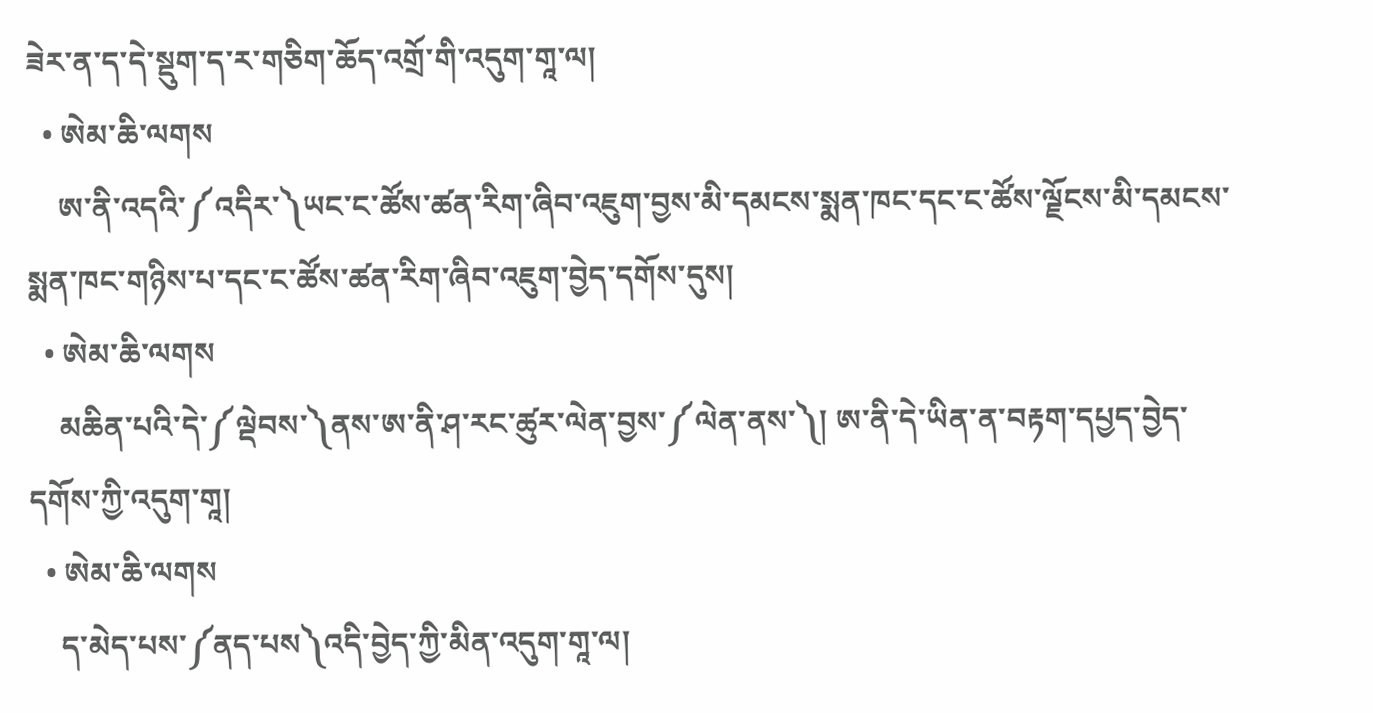ཟེར་ན་ད་དེ་སྡུག་ད་ར་གཅིག་ཆོད་འགྲོ་གི་འདུག་གཱ་ལ།
  • ཨེམ་ཆི་ལགས
    ཨ་ནི་འདའི་༼འདིར་༽ཡང་ང་ཚོས་ཚན་རིག་ཞིབ་འཇུག་བྱས་མི་དམངས་སྨན་ཁང་དང་ང་ཚོས་ལྗོངས་མི་དམངས་སྨན་ཁང་གཉིས་པ་དང་ང་ཚོས་ཚན་རིག་ཞིབ་འཇུག་བྱེད་དགོས་དུས།
  • ཨེམ་ཆི་ལགས
    མཆིན་པའི་དེ་༼ལྡེབས་༽ནས་ཨ་ནི་ཤ་རང་ཚུར་ལེན་བྱས་༼ལེན་ནས་༽། ཨ་ནི་དེ་ཡིན་ན་བརྟག་དཔྱད་བྱེད་དགོས་ཀྱི་འདུག་གཱ།
  • ཨེམ་ཆི་ལགས
    ད་མེད་པས་༼ནད་པས༽འདི་བྱེད་ཀྱི་མིན་འདུག་གཱ་ལ།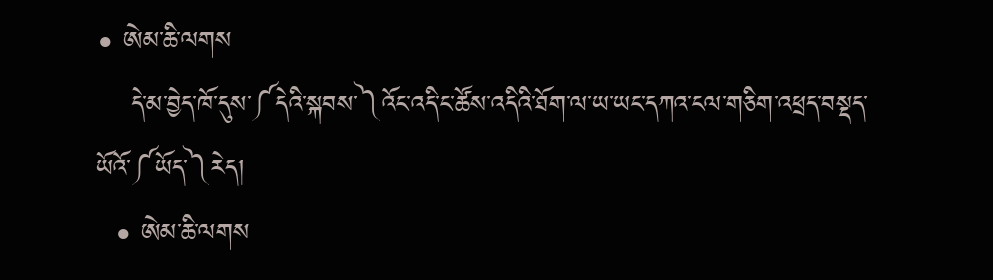• ཨེམ་ཆི་ལགས
    དེ་མ་བྱེད་ཁོ་དུས་༼དེའི་སྐབས་༽འོང་འདི་ང་ཚོས་འདིའི་ཐོག་ལ་ཡ་ཡང་དཀའ་ངལ་གཅིག་འཕྲད་བསྡད་ཡོའོ་༼ཡོད་༽རེད།
  • ཨེམ་ཆི་ལགས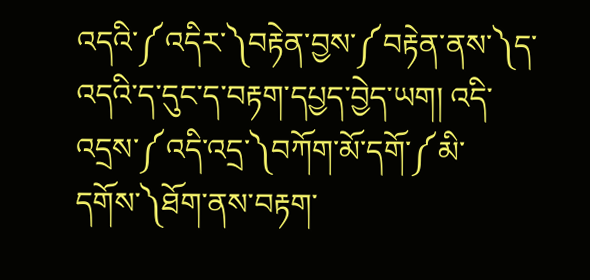འདའི་༼འདིར་༽བརྟེན་བྱས་༼བརྟེན་ནས་༽ད་འདའི་ད་དུང་ད་བརྟག་དཔྱད་བྱེད་ཡག། འདི་འདྲས་༼འདི་འདྲ་༽བཀོག་མོ་དགོ་༼མི་དགོས་༽ཐོག་ནས་བརྟག་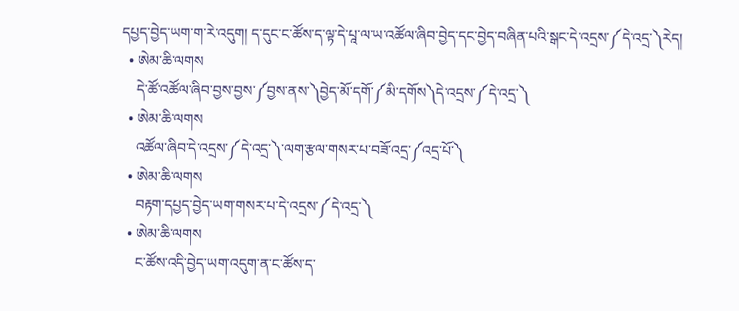དཔྱད་བྱེད་ཡག་ག་རེ་འདུག། ད་དུང་ང་ཚོས་ད་ལྟ་དེ་པཱ་ལ་ཡ་འཚོལ་ཞིབ་བྱེད་དང་བྱེད་བཞིན་པའི་སྒང་དེ་འདྲས་༼དེ་འདྲ་༽རེད།
  • ཨེམ་ཆི་ལགས
    དེ་ཚོ་འཚོལ་ཞིབ་བྱས་བྱས་༼བྱས་ནས་༽བྱེད་མོ་དགོ་༼མི་དགོས༽དེ་འདྲས་༼དེ་འདྲ་༽
  • ཨེམ་ཆི་ལགས
    འཚོལ་ཞིབ་དེ་འདྲས་༼དེ་འདྲ་༽་ལག་རྩལ་གསར་པ་བཟོ་འདྲ་༼འདྲ་པོ་༽
  • ཨེམ་ཆི་ལགས
    བརྟག་དཔྱད་བྱེད་ཡག་གསར་པ་དེ་འདྲས་༼དེ་འདྲ་༽
  • ཨེམ་ཆི་ལགས
    ང་ཚོས་འདི་བྱེད་ཡག་འདུག་ན་ང་ཚོས་ད་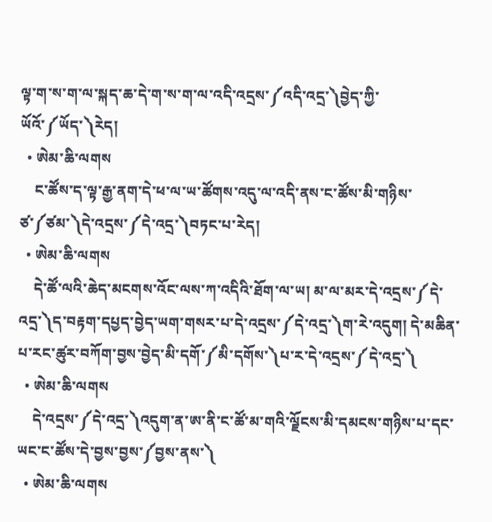ལྟ་ག་ས་ག་ལ་སྐད་ཆ་དེ་ག་ས་ག་ལ་འདི་འདྲས་༼འདི་འདྲ་༽བྱེད་ཀྱི་ཡོའོ་༼ཡོད་༽རེད།
  • ཨེམ་ཆི་ལགས
    ང་ཚོས་ད་ལྟ་རྒྱ་ནག་དེ་ཕ་ལ་ཡ་ཚོགས་འདུ་ལ་འདི་ནས་ང་ཚོས་མི་གཉིས་ཙ་༼ཙམ་༽དེ་འདྲས་༼དེ་འདྲ་༽བཏང་པ་རེད།
  • ཨེམ་ཆི་ལགས
    དེ་ཚོ་ལའི་ཆེད་མངགས་འོང་ལས་ཀ་འདིའི་ཐོག་ལ་ཡ། མ་ལ་མར་དེ་འདྲས་༼དེ་འདྲ་༽ད་བརྟག་དཔྱད་བྱེད་ཡག་གསར་པ་དེ་འདྲས་༼དེ་འདྲ་༽ག་རེ་འདུག། དེ་མཆིན་པ་རང་ཚུར་བཀོག་བྱས་བྱེད་མི་དགོ་༼མི་དགོས་༽པ་ར་དེ་འདྲས་༼དེ་འདྲ་༽
  • ཨེམ་ཆི་ལགས
    དེ་འདྲས་༼དེ་འདྲ་༽འདུག་ན་ཨ་ནི་ང་ཚོ་མ་གའི་ལྗོངས་མི་དམངས་གཉིས་པ་དང་ཡང་ང་ཚོས་དེ་བྱས་བྱས་༼བྱས་ནས་༽
  • ཨེམ་ཆི་ལགས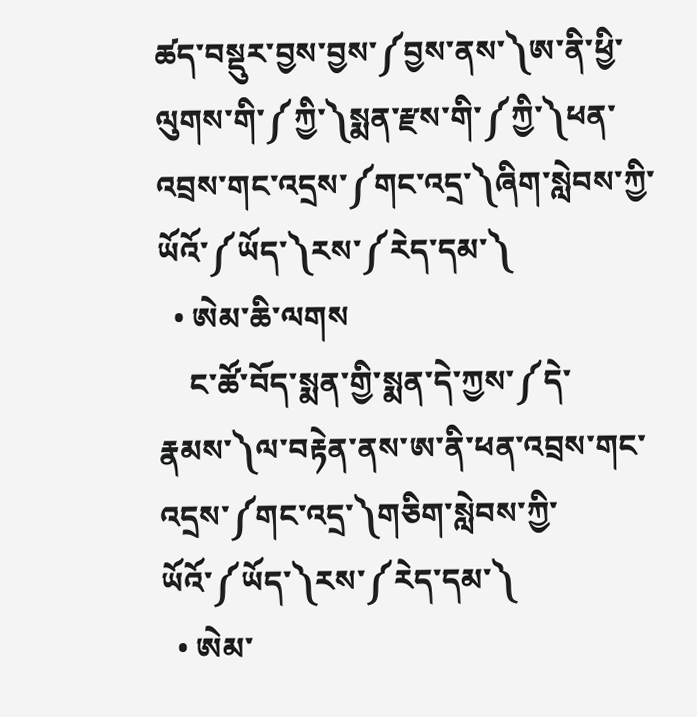ཚད་བསྡུར་བྱས་བྱས་༼བྱས་ནས་༽ཨ་ནི་ཕྱི་ལུགས་གི་༼ཀྱི་༽སྨན་རྫས་གི་༼ཀྱི་༽ཕན་འབྲས་གང་འདྲས་༼གང་འདྲ་༽ཞིག་སླེབས་ཀྱི་ཡོའོ་༼ཡོད་༽རས་༼རེད་དམ་༽
  • ཨེམ་ཆི་ལགས
    ང་ཚོ་བོད་སྨན་གྱི་སྨན་དེ་ཀྱས་༼དེ་རྣམས་༽ལ་བརྟེན་ནས་ཨ་ནི་ཕན་འབྲས་གང་འདྲས་༼གང་འདྲ་༽གཅིག་སླེབས་ཀྱི་ཡོའོ་༼ཡོད་༽རས་༼རེད་དམ་༽
  • ཨེམ་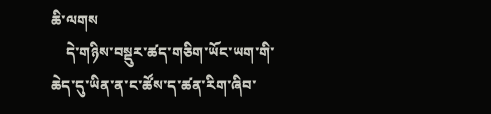ཆི་ལགས
    དེ་གཉིས་བསྡུར་ཚད་གཅིག་ཡོང་ཡག་གི་ཆེད་དུ་ཡིན་ན་ང་ཚོས་ད་ཚན་རིག་ཞིབ་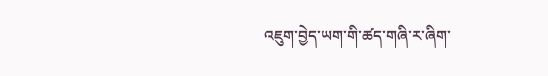འཇུག་བྱེད་ཡག་གི་ཚད་གཞི་ར་ཞིག་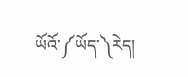ཡོའོ་༼ཡོད་༽རེད།